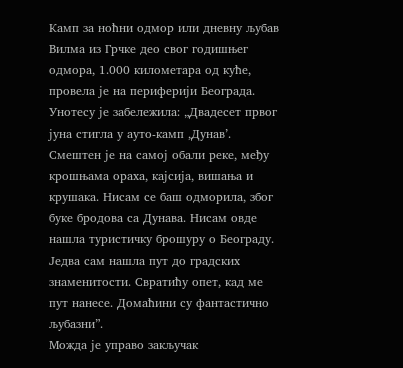Камп за ноћни одмор или дневну љубав
Вилма из Грчке део свог годишњег одмора, 1.000 километара од куће, провела је на периферији Београда. Унотесу је забележила: „Двадесет првог јуна стигла у ауто-камп ,Дунав’. Смештен је на самој обали реке, међу крошњама ораха, кајсија, вишања и крушака. Нисам се баш одморила, због буке бродова са Дунава. Нисам овде нашла туристичку брошуру о Београду. Једва сам нашла пут до градских знаменитости. Свратићу опет, кад ме пут нанесе. Домаћини су фантастично љубазни”.
Можда је управо закључак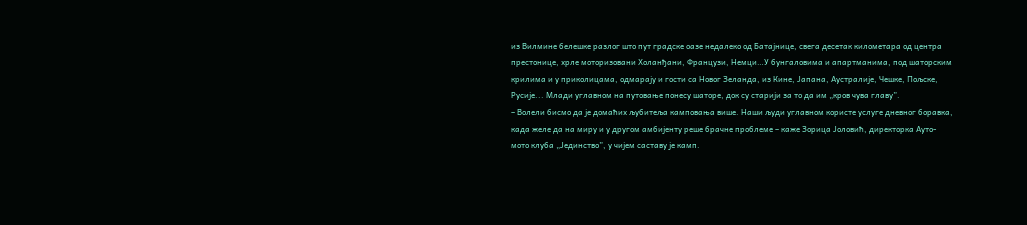из Вилмине белешке разлог што пут градске оазе недалеко од Батајнице, свега десетак километара од центра престонице, хрле моторизовани Холанђани, Французи, Немци…У бунгаловима и апартманима, под шаторским крилима и у приколицама, одмарају и гости са Новог Зеланда, из Кине, Јапана, Аустралије, Чешке, Пољске, Русије... Млади углавном на путовање понесу шаторе, док су старији за то да им „кров чува главу”.
– Волели бисмо да је домаћих љубитеља камповања више. Наши људи углавном користе услуге дневног боравка, када желе да на миру и у другом амбијенту реше брачне проблеме – каже Зорица Јоловић, директорка Ауто-мото клуба „Јединство”, у чијем саставу је камп.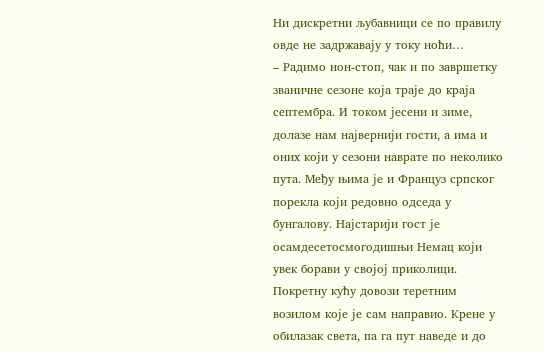Ни дискретни љубавници се по правилу овде не задржавају у току ноћи…
– Радимо нон-стоп, чак и по завршетку званичне сезоне која траје до краја септембра. И током јесени и зиме, долазе нам највернији гости, а има и оних који у сезони наврате по неколико пута. Међу њима је и Француз српског порекла који редовно одседа у бунгалову. Најстарији гост је осамдесетосмогодишњи Немац који увек борави у својој приколици. Покретну кућу довози теретним возилом које је сам направио. Крене у обилазак света, па га пут наведе и до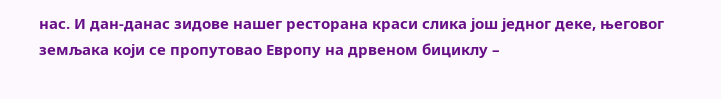нас. И дан-данас зидове нашег ресторана краси слика још једног деке, његовог земљака који се пропутовао Европу на дрвеном бициклу –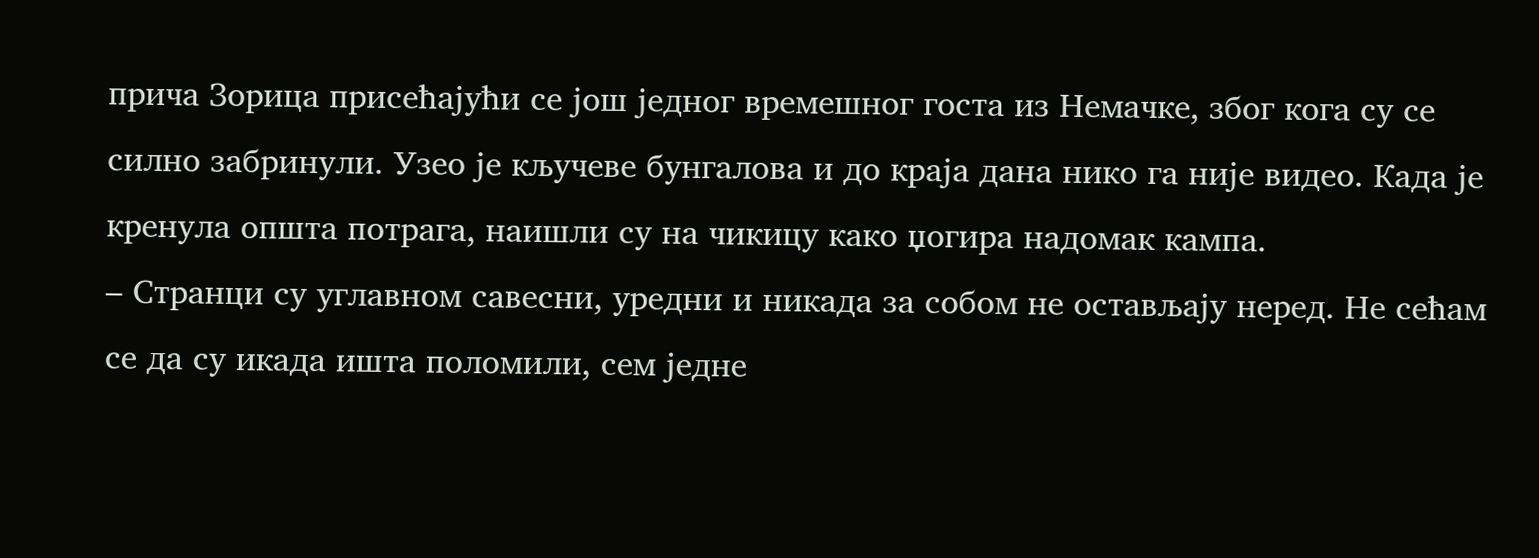прича Зорица присећајући се још једног времешног госта из Немачке, због кога су се силно забринули. Узео је кључеве бунгалова и до краја дана нико га није видео. Када је кренула општа потрага, наишли су на чикицу како џогира надомак кампа.
– Странци су углавном савесни, уредни и никада за собом не остављају неред. Не сећам се да су икада ишта поломили, сем једне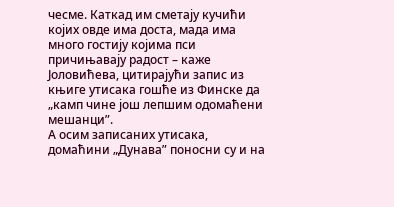чесме. Каткад им сметају кучићи којих овде има доста, мада има много гостију којима пси причињавају радост – каже Јоловићева, цитирајући запис из књиге утисака гошће из Финске да „камп чине још лепшим одомаћени мешанци”.
А осим записаних утисака, домаћини „Дунава” поносни су и на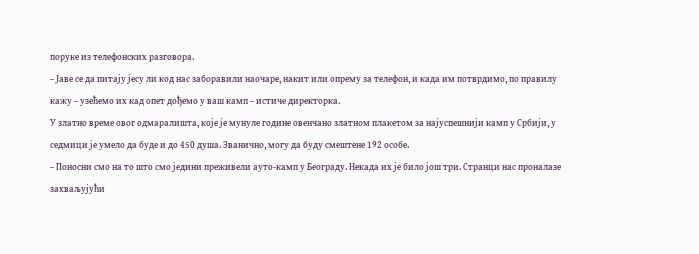поруке из телефонских разговора.
– Јаве се да питају јесу ли код нас заборавили наочаре, накит или опрему за телефон, и када им потврдимо, по правилу кажу – узећемо их кад опет дођемо у ваш камп – истиче директорка.
У златно време овог одмаралишта, које је мунуле године овенчано златном плакетом за најуспешнији камп у Србији, у седмици је умело да буде и до 450 душа. Званично, могу да буду смештене 192 особе.
– Поносни смо на то што смо једини преживели ауто-камп у Београду. Некада их је било још три. Странци нас проналазе захваљујући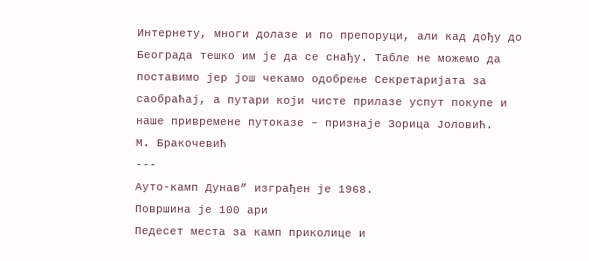Интернету, многи долазе и по препоруци, али кад дођу до Београда тешко им је да се снађу. Табле не можемо да поставимо јер још чекамо одобрење Секретаријата за саобраћај, а путари који чисте прилазе успут покупе и наше привремене путоказе – признаје Зорица Јоловић.
М. Бракочевић
---
Ауто-камп Дунав” изграђен је 1968.
Површина је 100 ари
Педесет места за камп приколице и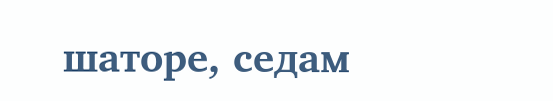шаторе, седам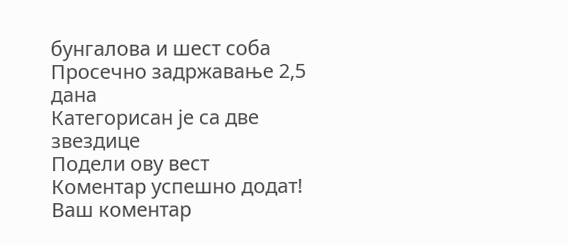бунгалова и шест соба
Просечно задржавање 2,5 дана
Категорисан је са две звездице
Подели ову вест
Комeнтар успeшно додат!
Ваш комeнтар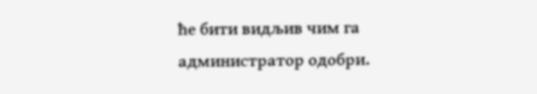ћe бити видљив чим га администратор одобри.